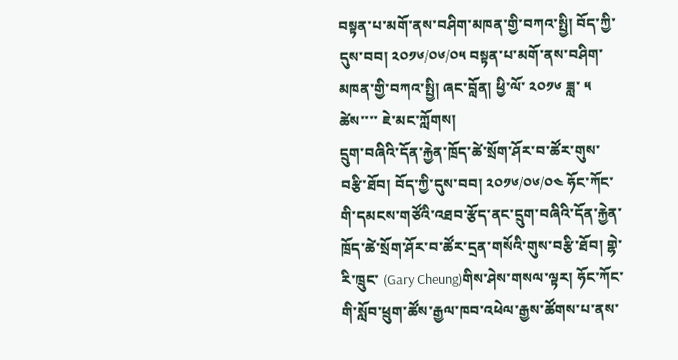བསྟན་པ་མགོ་ནས་བཤིག་མཁན་གྱི་བཀའ་སྤྱི། བོད་ཀྱི་དུས་བབ། ༢༠༡༦/༠༦/༠༥ བསྟན་པ་མགོ་ནས་བཤིག་མཁན་གྱི་བཀའ་སྤྱི། ཞང་བློན། ཕྱི་ལོ་ ༢༠༡༦ ཟླ་ ༥ ཚེས་་་་ ཇེ་མང་ཀློགས།
དྲུག་བཞིའི་དོན་རྐྱེན་ཁྲོད་ཚེ་སྲོག་ཤོར་བ་ཚོར་གུས་བརྩི་ཐོབ། བོད་ཀྱི་དུས་བབ། ༢༠༡༦/༠༦/༠༤ ཧོང་ཀོང་གི་དམངས་གཙོའི་འཐབ་རྩོད་ནང་དྲུག་བཞིའི་དོན་རྐྱེན་ཁྲོད་ཚེ་སྲོག་ཤོར་བ་ཚོར་དྲན་གསོའི་གུས་བརྩི་ཐོབ། གྷེ་རི་ཁྲུང་ (Gary Cheung)གིས་ཤེས་གསལ་ལྟར། ཧོང་ཀོང་གི་སློབ་ཕྲུག་ཚོས་རྒྱལ་ཁབ་འཕེལ་རྒྱས་ཚོགས་པ་ནས་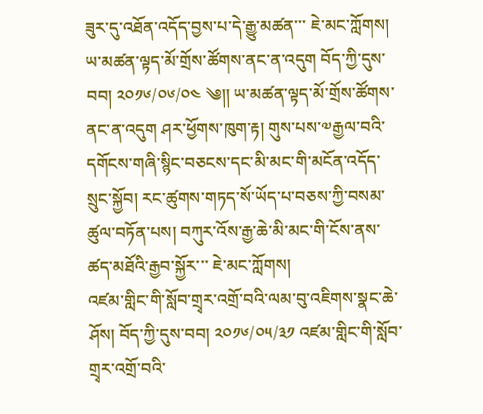ཟུར་དུ་འཐོན་འདོད་བྱས་པ་དེ་རྒྱུ་མཚན་་་ ཇེ་མང་ཀློགས།
ཡ་མཚན་ལྟད་མོ་གྲོས་ཚོགས་ནང་ན་འདུག བོད་ཀྱི་དུས་བབ། ༢༠༡༦/༠༦/༠༤ ༄།། ཡ་མཚན་ལྟད་མོ་གྲོས་ཚོགས་ནང་ན་འདུག ཤར་ཕྱོགས་ཁུག་རྟ། གུས་པས་༧རྒྱལ་བའི་དགོངས་གཞི་སྙིང་བཅངས་དང་མི་མང་གི་མངོན་འདོད་སྲུང་སྐྱོབ། རང་ཚུགས་གཏད་སོ་ཡོད་པ་བཅས་ཀྱི་བསམ་ཚུལ་བཏོན་པས། བཀུར་འོས་རྒྱ་ཆེ་མི་མང་གི་ངོས་ནས་ཚད་མཐོའི་རྒྱབ་སྐྱོར་་་ ཇེ་མང་ཀློགས།
འཛམ་གླིང་གི་སློབ་གྲྭར་འགྲོ་བའི་ལམ་བུ་འཇིགས་སྣང་ཆེ་ཤོས། བོད་ཀྱི་དུས་བབ། ༢༠༡༦/༠༥/༣༡ འཛམ་གླིང་གི་སློབ་གྲྭར་འགྲོ་བའི་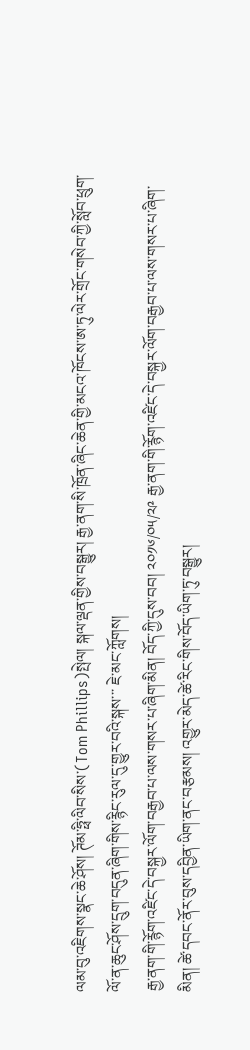ལམ་བུ་འཇིགས་སྣང་ཆེ་ཤོས། ཊོམ་ཧྥི་ལིབ་སིས་(Tom Phillips)སྤེལ། སྐལ་ལྡན་གྱིས་བསྒྱུར། རྒྱ་ནག་སི་ཁྲོན་ཞིང་ཆེན་གྱི་མངའ་ཁོངས་ཨ་ཏུ་ལེར་གྲོང་གསེབ་ཀྱི་སློབ་ཕྲུག་ལོ་ན་ཆུང་ཤོས་དྲུག་བདུན་ཞིག་གིས་རྙིང་རུལ་དུ་གྱུར་བའི་སྐས་་་ ཇེ་མང་ཀློགས།
རྒྱ་ནག་གི་རྙོག་འཛིང་དེ་བསྐྱར་ལོག་བརྒྱབ་པ་ལས་གསར་པ་ཞིག་མིན། བོད་ཀྱི་དུས་བབ། ༢༠༡༦/༠༥/༢༩ རྒྱ་ནག་གི་རྙོག་འཛིང་དེ་བསྐྱར་ལོག་བརྒྱབ་པ་ལས་གསར་པ་ཞིག་མིན། ཚེ་དབང་ནོར་བུས་དབྱིན་ཡིག་ནང་བརྩམས། འགྱུར་མེད་ཚེ་རིང་གིས་བོད་ཡིག་ཏུ་བསྒྱུར།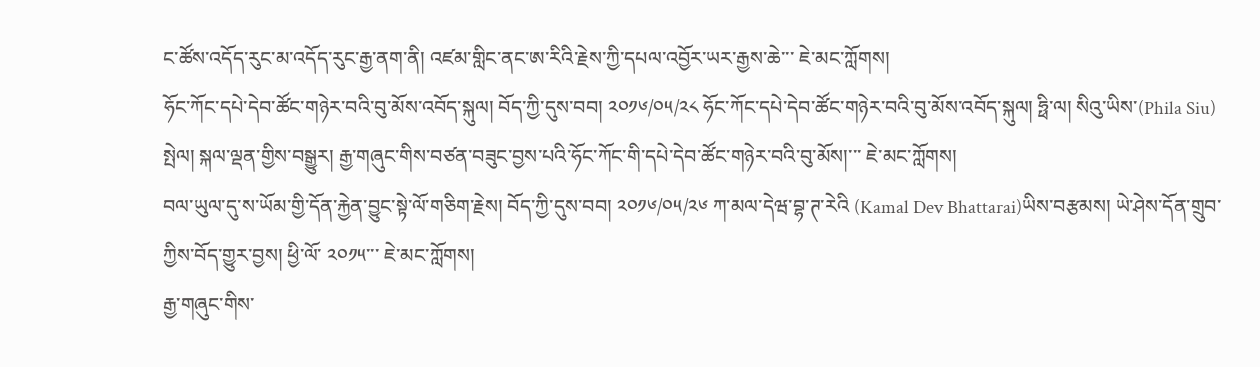ང་ཚོས་འདོད་རུང་མ་འདོད་རུང་རྒྱ་ནག་ནི། འཛམ་གླིང་ནང་ཨ་རིའི་རྗེས་ཀྱི་དཔལ་འབྱོར་ཡར་རྒྱས་ཆེ་་་ ཇེ་མང་ཀློགས།
ཧོང་ཀོང་དཔེ་དེབ་ཚོང་གཉེར་བའི་བུ་མོས་འབོད་སྐུལ། བོད་ཀྱི་དུས་བབ། ༢༠༡༦/༠༥/༢༨ ཧོང་ཀོང་དཔེ་དེབ་ཚོང་གཉེར་བའི་བུ་མོས་འབོད་སྐུལ། ཧྥི་ལ། སིའུ་ཡིས་(Phila Siu) སྤེལ། སྐལ་ལྡན་གྱིས་བསྒྱུར། རྒྱ་གཞུང་གིས་བཙན་བཟུང་བྱས་པའི་ཧོང་ཀོང་གི་དཔེ་དེབ་ཚོང་གཉེར་བའི་བུ་མོས།་་་ ཇེ་མང་ཀློགས།
བལ་ཡུལ་དུ་ས་ཡོམ་གྱི་དོན་རྐྱེན་བྱུང་སྟེ་ལོ་གཅིག་རྗེས། བོད་ཀྱི་དུས་བབ། ༢༠༡༦/༠༥/༢༦ ཀ་མལ་དེཝ་བྷ་ཊ་རེའི (Kamal Dev Bhattarai)ཡིས་བརྩམས། ཡེ་ཤེས་དོན་གྲུབ་ཀྱིས་བོད་གྱུར་བྱས། ཕྱི་ལོ་ ༢༠༡༥་་་ ཇེ་མང་ཀློགས།
རྒྱ་གཞུང་གིས་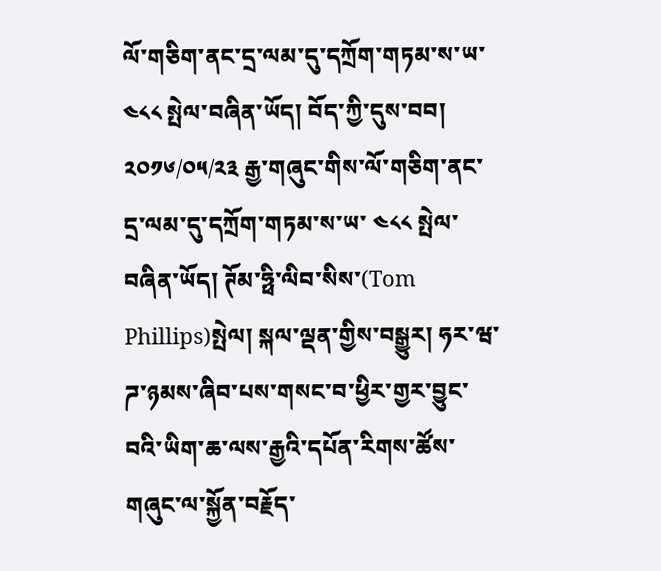ལོ་གཅིག་ནང་དྲ་ལམ་དུ་དཀྲོག་གཏམ་ས་ཡ་ ༤༨༨ སྤེལ་བཞིན་ཡོད། བོད་ཀྱི་དུས་བབ། ༢༠༡༦/༠༥/༢༣ རྒྱ་གཞུང་གིས་ལོ་གཅིག་ནང་དྲ་ལམ་དུ་དཀྲོག་གཏམ་ས་ཡ་ ༤༨༨ སྤེལ་བཞིན་ཡོད། ཊོམ་ཧྥི་ལིབ་སིས་(Tom Phillips)སྤེལ། སྐལ་ལྡན་གྱིས་བསྒྱུར། ཧར་ཝ་ཌ་ཉམས་ཞིབ་པས་གསང་བ་ཕྱིར་གྱར་བྱུང་བའི་ཡིག་ཆ་ལས་རྒྱའི་དཔོན་རིགས་ཚོས་གཞུང་ལ་སྐྱོན་བརྗོད་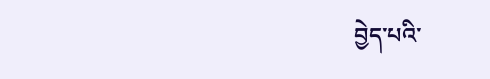བྱེད་པའི་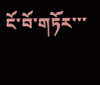ངོ་བོ་གཏོར་་་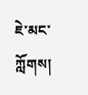ཇེ་མང་ཀློགས།